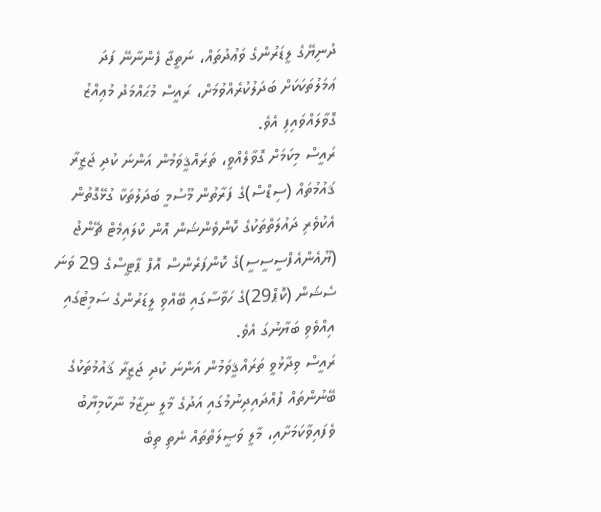ދުނިޔޭގެ ލީޑަރުންގެ ވަޢުދުތައް، ނަތީޖާ ފެންނާނޭ ފަދަ ޢަމަލުތަކަކަށް ބަދަލުކުރެއްވުމަށް، ރައީސް މުޙައްމަދު މުޢިއްޒު ގޮވާލައްވައިފި އެވެ.
ރައީސް މިކަމަށް ގޮވާލެއްވީ، ތަރައްޤީވަމުން އަންނަ ކުދި ޖަޒީރާ ޤައުމުތައް (ސިޑްސް)ގެ ފަރާތުން މޫސުމީ ބަދަލުތަކާ ގުޅޭގޮތުން އެކުވެރި ދައުލަތްތަކުގެ ކޮންވެންޝަން އޮން ކްލައިމެޓް ޗޭންޖު (ޔޫއެންއެފްސީސީސީ)ގެ ކޮންފަރެންސް އޮފް ޕާޓީސްގެ 29 ވަނަ ސެޝަން (ކޮޕް29)ގެ ހަވާސާގައި ބޭއްވި ލީޑަރުންގެ ސަމިޓުގައި އިއްވެވި ބަޔާނުގަ އެވެ.
ރައީސް ވިދާޅުވީ ތަރައްޤީވަމުން އަންނަ ކުދި ޖަޒީރާ ޤައުމުތަކުގެ ބޭނުންތައް ފުއްދައިދިނުމުގައި އަދުގެ މާލީ ނިޒާމު ނާކާމިޔާބު ވެފައިވާކަމަށާއި، މާލީ ވަޞީލަތްތައް ނެތި ތިބެ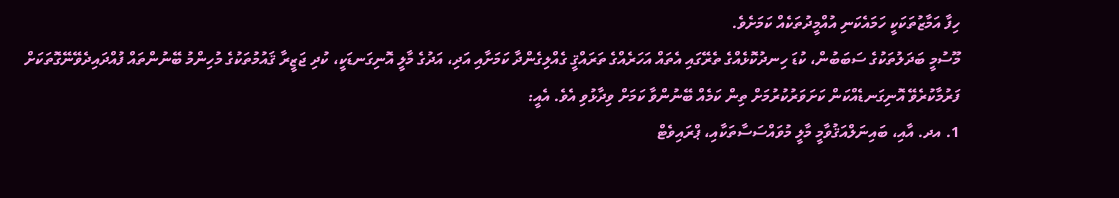ހިފާ އަމާޒުތަކަކީ ހަމައެކަނި އުއްމީދުތަކެއް ކަމަށެވެ.
މޫސުމީ ބަދަލުތަކުގެ ސަބަބުން، ކުޑަ ހިނދުކޮޅެއްގެ ތެރޭގައި އެތައް އަހަރެއްގެ ތަރައްޤީ ގެއްލިގެންދާ ކަމަށާއި އަދި، އަދުގެ މާލީ އޮނިގަނޑަކީ، ކުދި ޖަޒީރާ ޤައުމުތަކުގެ މުހިންމު ބޭނުންތައް ފުއްދައިދެވޭނޭގޮތަކަށް ފަރުމާކުރެވޭ އޮނިގަނޑެއްކަން ކަށަވަރުކުރުމަށް ތިން ކަމެއް ބޭނުންވާ ކަމަށް ވިދާޅުވި އެވެ. އެއީ:
1. އދ. އާއި، ބައިނަލްއަޤުވާމީ މާލީ މުވައްސަސާތަކާއި، ޕްރައިވެޓް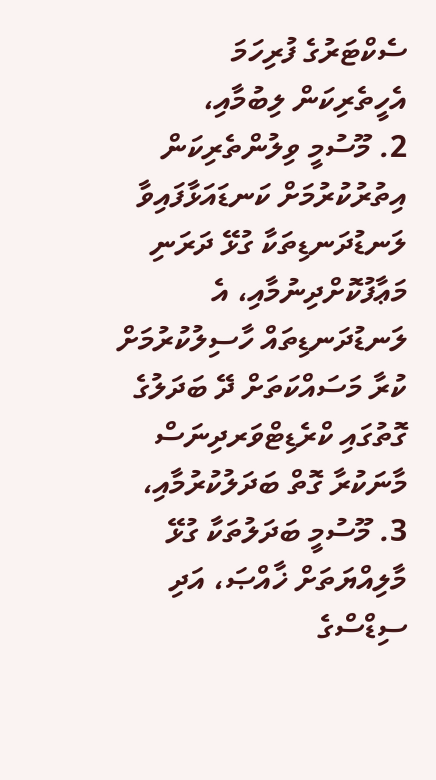ސެކްޓަރުގެ ފުރިހަމަ އެހީތެރިކަން ލިބުމާއި،
2. މޫސުމީ ވިލުންތެރިކަން އިތުރުކުރުމަށް ކަނޑައަޅާފައިވާ ލަނޑުދަނޑިތަކާ ގުޅޭ ދަރަނި މަޢާފުކޮށްދިނުމާއި، އެ ލަނޑުދަނޑިތައް ހާސިލުކުރުމަށް ކުރާ މަސައްކަތަށް ދޭ ބަދަލުގެ ގޮތުގައި ކްރެޑިޓްވަރދިނަސް މާނަކުރާ ގޮތް ބަދަލުކުރުމާއި،
3. މޫސުމީ ބަދަލުތަކާ ގުޅޭ މާލިއްޔަތަށް ޚާއްޞަ، އަދި ސިޑްސްގެ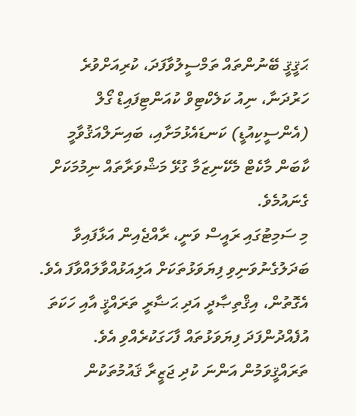ޙަޤީޤީ ބޭނުންތައް ތަމްސީލުވާފަދަ، ކުރިއަށްވުރެ ހަރުދަނާ، ނިއު ކަލެކްޓިވް ކުއަންޓިފައިޑް ގޯލް (އެންސީކިއުޑީ) ކަނޑައެޅުމަށާއި، ބައިނަލްއަޤުވާމީ ކާބަން މާކެޓް މެކޭނިޒަމާ ގުޅޭ މަޝްވަރާތައް ނިމުމަކަށް ގެނައުމެވެ.
މި ސަމިޓުގައި ރައީސް ވަނީ، ރާއްޖެއިން އަޅާފައިވާ ބަދަލުގެނުވަނިވި ފިޔަވަޅުތަކަށް އަލިއަޅުއްވާލައްވާފަ އެވެ. އެގޮތުން، އިޤްތިޞާދީ އަދި ޙަޟާރީ ތަރައްޤީ އާއި ހަކަތަ އުފެއްދުންފަދަ ފިޔަވަޅުތައް ފާހަގަކުރެއްވި އެވެ.
ތަރައްޤީވަމުން އަންނަ ކުދި ޖަޒީރާ ޤައުމުތަކުން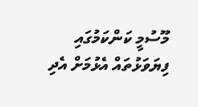މޫސުމީ ކަންކަމުގައި ފިޔަވަޅުތައް އެޅުމަށް އެދި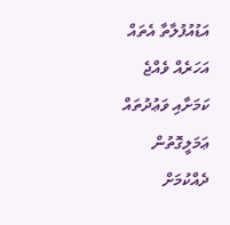އަޑުއުފުލާތާ އެތައް އަހަރެއް ވެއްޖެ ކަމަށާއި ވަޢުދުތައް ޢަމަލީގޮތުން ދެއްކުމަށް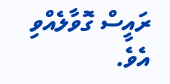ރައީސް ގޮވާލެއްވި އެވެ.